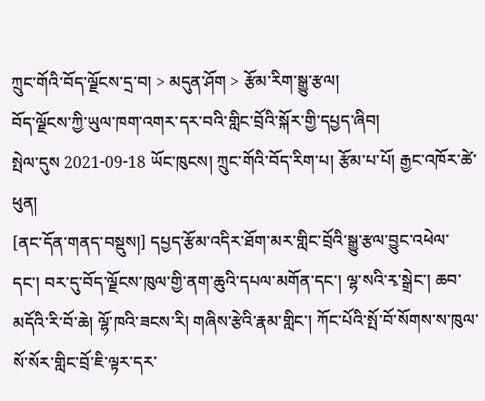ཀྲུང་གོའི་བོད་ལྗོངས་དྲ་བ། > མདུན་ཤོག > རྩོམ་རིག་སྒྱུ་རྩལ།
བོད་ལྗོངས་ཀྱི་ཡུལ་ཁག་འགར་དར་བའི་གླིང་བྲོའི་སྐོར་གྱི་དཔྱད་ཞིབ།
སྤེལ་དུས 2021-09-18 ཡོང་ཁུངས། ཀྲུང་གོའི་བོད་རིག་པ། རྩོམ་པ་པོ། རྒྱང་འཁོར་ཚེ་ཕུན།
[ནང་དོན་གནད་བསྡུས།] དཔྱད་རྩོམ་འདིར་ཐོག་མར་གླིང་བྲོའི་སྒྱུ་རྩལ་བྱུང་འཕེལ་དང་། བར་དུ་བོད་ལྗོངས་ཁུལ་གྱི་ནག་ཆུའི་དཔལ་མགོན་དང་། ལྷ་སའི་རྭ་སྒྲེང་། ཆབ་མདོའི་རི་བོ་ཆེ། ལྷོ་ཁའི་ཟངས་རི། གཞིས་རྩེའི་རྣམ་གླིང་། ཀོང་པོའི་སྤོ་བོ་སོགས་ས་ཁུལ་སོ་སོར་གླིང་བྲོ་ཇི་ལྟར་དར་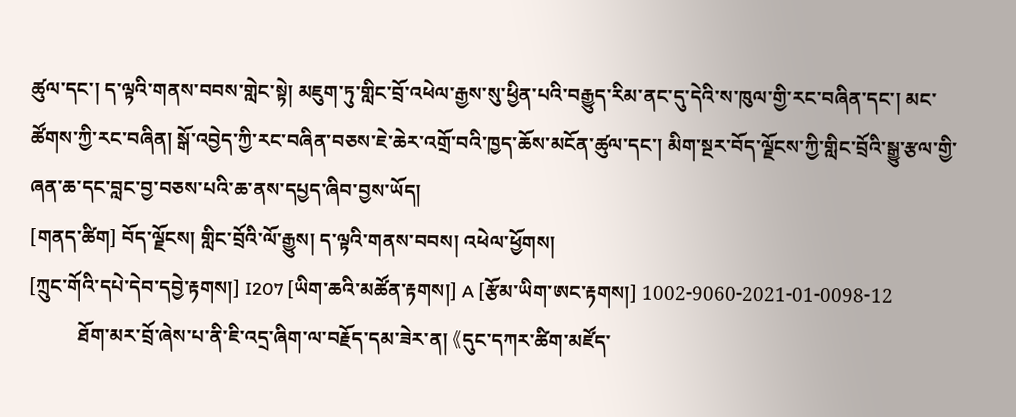ཚུལ་དང་། ད་ལྟའི་གནས་བབས་གླེང་སྟེ། མཇུག་ཏུ་གླིང་བྲོ་འཕེལ་རྒྱས་སུ་ཕྱིན་པའི་བརྒྱུད་རིམ་ནང་དུ་དེའི་ས་ཁུལ་གྱི་རང་བཞིན་དང་། མང་ཚོགས་ཀྱི་རང་བཞིན། སྒོ་འབྱེད་ཀྱི་རང་བཞིན་བཅས་ཇེ་ཆེར་འགྲོ་བའི་ཁྱད་ཆོས་མངོན་ཚུལ་དང་། མིག་སྔར་བོད་ལྗོངས་ཀྱི་གླིང་བྲོའི་སྒྱུ་རྩལ་གྱི་ཞན་ཆ་དང་བླང་བྱ་བཅས་པའི་ཆ་ནས་དཔྱད་ཞིབ་བྱས་ཡོད།
[གནད་ཚིག] བོད་ལྗོངས། གླིང་བྲོའི་ལོ་རྒྱུས། ད་ལྟའི་གནས་བབས། འཕེལ་ཕྱོགས།
[ཀྲུང་གོའི་དཔེ་དེབ་དབྱེ་རྟགས།] I207 [ཡིག་ཆའི་མཚོན་རྟགས།] A [རྩོམ་ཡིག་ཨང་རྟགས།] 1002-9060-2021-01-0098-12
          ཐོག་མར་བྲོ་ཞེས་པ་ནི་ཇི་འདྲ་ཞིག་ལ་བརྗོད་དམ་ཟེར་ན། 《དུང་དཀར་ཚིག་མཛོད་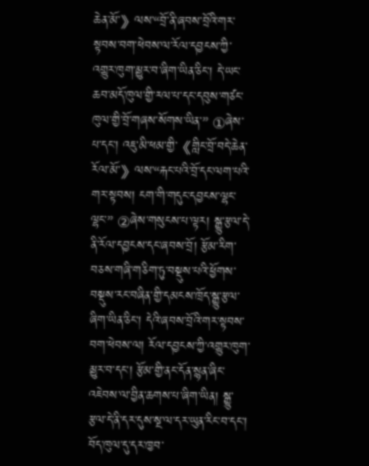ཆེན་མོ་》ལས་“བྲོ་ནི་ཞབས་བྲོའི་གར་སྟབས་བག་ཕེབས་ལ་རོལ་དབྱངས་ཀྱི་འགྱུར་ཁུག་མྱུར་བ་ཞིག་ཡིན་ཅིང་། དེ་ཡང་ཆབ་མདོ་ཁུལ་གྱི་རལ་པ་དང་དབུས་གཙང་ཁུལ་གྱི་བྲོ་གཞས་སོགས་ཡིན་” ①ཞེས་པ་དང་། འཇུ་མི་ཕམ་གྱི་《གླིང་བྲོ་བདེ་ཆེན་རོལ་མོ་》ལས་“རྐང་པའི་བྲོ་དང་ལག་པའི་གར་སྟབས། ངག་གི་གདུང་དབྱངས་ལྷང་ལྷང་” ②ཞེས་གསུངས་པ་ལྟར། སྒྱུ་རྩལ་དེ་ནི་རོལ་དབྱངས་དང་ཞབས་བྲོ། རྩོམ་རིག་བཅས་གཞི་གཅིག་ཏུ་བསྡུས་པའི་ཕྱོགས་བསྡུས་རང་བཞིན་གྱི་དམངས་ཁྲོད་སྒྱུ་རྩལ་ཞིག་ཡིན་ཅིང་། དེའི་ཞབས་བྲོའི་གར་སྟབས་བག་ཕེབས་ལ། རོལ་དབྱངས་ཀྱི་འགྱུར་ཁུག་མྱུར་བ་དང་། རྩོམ་གྱི་ནང་དོན་སྙན་ཞིང་འཇེབས་ལ་བྱིན་ཆགས་པ་ཞིག་ཡིན། སྒྱུ་རྩལ་དེ་ནི་དར་དུས་སྔ་ལ་དར་ཡུན་རིང་བ་དང་། བོད་ཁུལ་དུ་དར་ཁྱབ་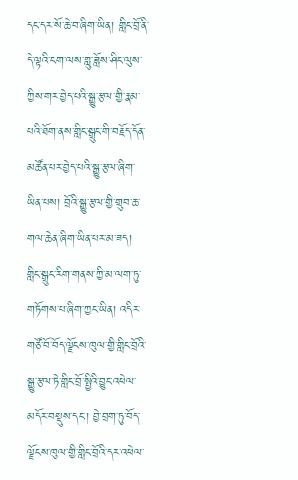དང་དར་སོ་ཆེ་བ་ཞིག་ཡིན། གླིང་བྲོ་ནི་དེ་ལྟའི་ངག་ལས་གླུ་ཟློས་ཤིང་ལུས་ཀྱིས་གར་བྱེད་པའི་སྒྱུ་རྩལ་གྱི་རྣམ་པའི་ཐོག་ནས་གླིང་སྒྲུང་གི་བརྗོད་དོན་མཚོན་པར་བྱེད་པའི་སྒྱུ་རྩལ་ཞིག་ཡིན་པས། བྲོའི་སྒྱུ་རྩལ་གྱི་གྲུབ་ཆ་གལ་ཆེན་ཞིག་ཡིན་པར་མ་ཟད། གླིང་སྒྲུང་རིག་གནས་ཀྱི་མ་ལག་ཏུ་གཏོགས་པ་ཞིག་ཀྱང་ཡིན། འདིར་གཙོ་བོ་བོད་ལྗོངས་ཁུལ་གྱི་གླིང་བྲོའི་སྒྱུ་རྩལ་ཏེ་གླིང་བྲོ་སྤྱིའི་བྱུང་འཕེལ་མདོར་བསྡུས་དང་། བྱེ་བྲག་ཏུ་བོད་ལྗོངས་ཁུལ་གྱི་གླིང་བྲོའི་དར་འཕེལ་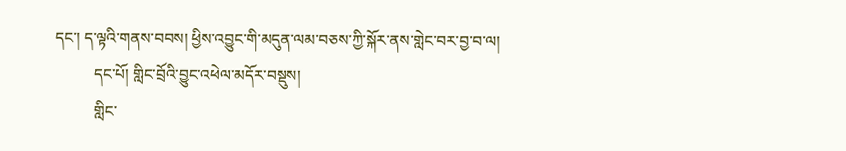དང་། ད་ལྟའི་གནས་བབས། ཕྱིས་འབྱུང་གི་མདུན་ལམ་བཅས་ཀྱི་སྐོར་ནས་གླེང་བར་བྱ་བ་ལ།
          དང་པོ། གླིང་བྲོའི་བྱུང་འཕེལ་མདོར་བསྡུས།
          གླིང་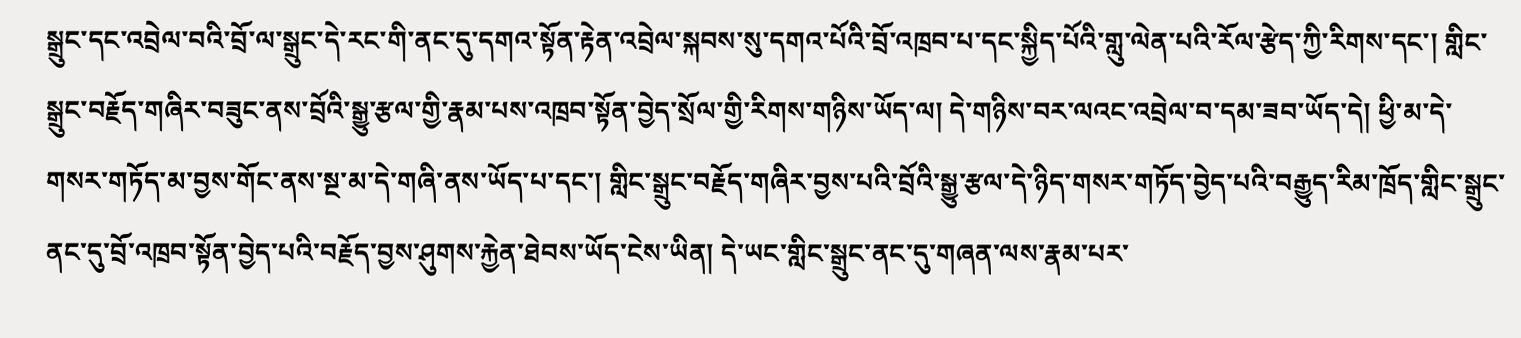སྒྲུང་དང་འབྲེལ་བའི་བྲོ་ལ་སྒྲུང་དེ་རང་གི་ནང་དུ་དགའ་སྟོན་རྟེན་འབྲེལ་སྐབས་སུ་དགའ་པོའི་བྲོ་འཁྲབ་པ་དང་སྐྱིད་པོའི་གླུ་ལེན་པའི་རོལ་རྩེད་ཀྱི་རིགས་དང་། གླིང་སྒྲུང་བརྗོད་གཞིར་བཟུང་ནས་བྲོའི་སྒྱུ་རྩལ་གྱི་རྣམ་པས་འཁྲབ་སྟོན་བྱེད་སྲོལ་གྱི་རིགས་གཉིས་ཡོད་ལ། དེ་གཉིས་བར་ལའང་འབྲེལ་བ་དམ་ཟབ་ཡོད་དེ། ཕྱི་མ་དེ་གསར་གཏོད་མ་བྱས་གོང་ནས་སྔ་མ་དེ་གཞི་ནས་ཡོད་པ་དང་། གླིང་སྒྲུང་བརྗོད་གཞིར་བྱས་པའི་བྲོའི་སྒྱུ་རྩལ་དེ་ཉིད་གསར་གཏོད་བྱེད་པའི་བརྒྱུད་རིམ་ཁྲོད་གླིང་སྒྲུང་ནང་དུ་བྲོ་འཁྲབ་སྟོན་བྱེད་པའི་བརྗོད་བྱས་ཤུགས་རྐྱེན་ཐེབས་ཡོད་ངེས་ཡིན། དེ་ཡང་གླིང་སྒྲུང་ནང་དུ་གཞན་ལས་རྣམ་པར་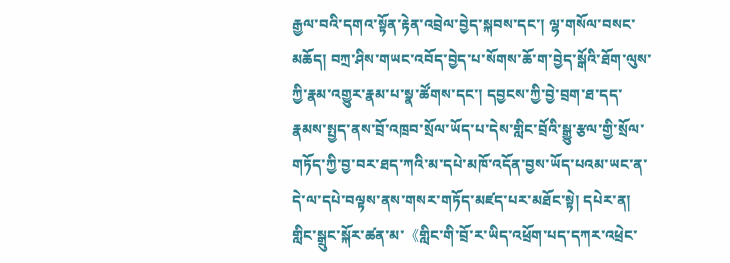རྒྱལ་བའི་དགའ་སྟོན་རྟེན་འབྲེལ་བྱེད་སྐབས་དང་། ལྷ་གསོལ་བསང་མཆོད། བཀྲ་ཤིས་གཡང་འབོད་བྱེད་པ་སོགས་ཆོ་ག་བྱེད་སྒོའི་ཐོག་ལུས་ཀྱི་རྣམ་འགྱུར་རྣམ་པ་སྣ་ཚོགས་དང་། དབྱངས་ཀྱི་བྱེ་བྲག་ཐ་དད་རྣམས་སྤྱད་ནས་བྲོ་འཁྲབ་སྲོལ་ཡོད་པ་དེས་གླིང་བྲོའི་སྒྱུ་རྩལ་གྱི་སྲོལ་གཏོད་ཀྱི་བྱ་བར་ཐད་ཀའི་མ་དཔེ་མཁོ་འདོན་བྱས་ཡོད་པའམ་ཡང་ན་དེ་ལ་དཔེ་བལྟས་ནས་གསར་གཏོད་མཛད་པར་མཐོང་སྟེ། དཔེར་ན། གླིང་སྒྲུང་སྐོར་ཚན་མ་《གླིང་གི་བྲོ་ར་ཡིད་འཕྲོག་པད་དཀར་འཕྲེང་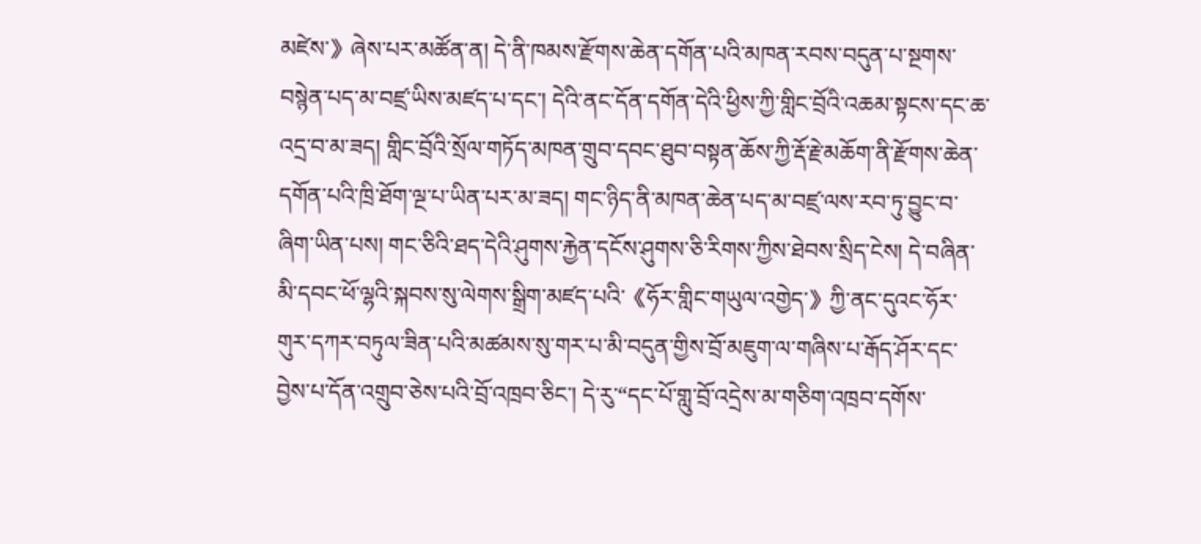མཛེས་》ཞེས་པར་མཚོན་ན། དེ་ནི་ཁམས་རྫོགས་ཆེན་དགོན་པའི་མཁན་རབས་བདུན་པ་སྔགས་བསྙེན་པད་མ་བཛྲ་ཡིས་མཛད་པ་དང་། དེའི་ནང་དོན་དགོན་དེའི་ཕྱིས་ཀྱི་གླིང་བྲོའི་འཆམ་སྟངས་དང་ཆ་འདྲ་བ་མ་ཟད། གླིང་བྲོའི་སྲོལ་གཏོད་མཁན་གྲུབ་དབང་ཐུབ་བསྟན་ཆོས་ཀྱི་རྡོ་རྗེ་མཆོག་ནི་རྫོགས་ཆེན་དགོན་པའི་ཁྲི་ཐོག་ལྔ་པ་ཡིན་པར་མ་ཟད། གང་ཉིད་ནི་མཁན་ཆེན་པད་མ་བཛྲ་ལས་རབ་ཏུ་བྱུང་བ་ཞིག་ཡིན་པས། གང་ཅིའི་ཐད་དེའི་ཤུགས་རྐྱེན་དངོས་ཤུགས་ཅི་རིགས་ཀྱིས་ཐེབས་སྲིད་ངེས། དེ་བཞིན་མི་དབང་ཕོ་ལྷའི་སྐབས་སུ་ལེགས་སྒྲིག་མཛད་པའི་《ཧོར་གླིང་གཡུལ་འགྱེད་》ཀྱི་ནང་དུའང་ཧོར་གུར་དཀར་བཏུལ་ཟིན་པའི་མཚམས་སུ་གར་པ་མི་བདུན་གྱིས་བྲོ་མཇུག་ལ་གཞིས་པ་རྒོད་ཤོར་དང་བྱེས་པ་དོན་འགྲུབ་ཅེས་པའི་བྲོ་འཁྲབ་ཅིང་། དེ་རུ་“དང་པོ་གླུ་བྲོ་འདྲེས་མ་གཅིག་འཁྲབ་དགོས་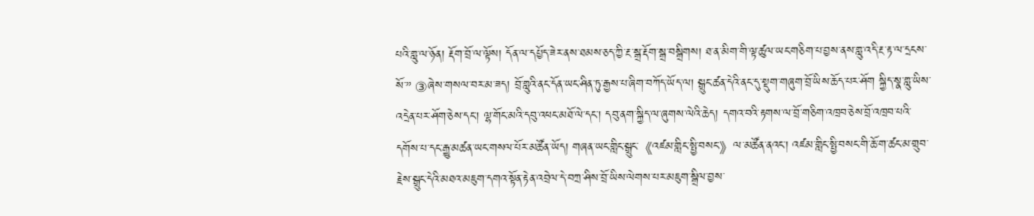པའི་གླུ་ལ་ཉོན། རྡོག་བྲོ་ལ་ལྟོས། དོན་ལ་དཔྱོད་ཟེར་ནས་ཐམས་ཅད་ཀྱི་རྔ་སྒྲ་རྡོག་སྒྲ་བསྒྲིགས། ཐ་ན་མིག་གི་ལྟ་ཚུལ་ཡང་གཅིག་པ་བྱས་ནས་གླུ་འདི་རྔ་རྟ་ལ་དྲངས་སོ་” ③ཞེས་གསལ་བར་མ་ཟད། བྲོ་གླུའི་ནང་དོན་ཡང་ཤིན་ཏུ་རྒྱས་པ་ཞིག་བཀོད་ཡོད་ལ། སྒྲུང་ཚན་དེའི་ནང་དུ་སྡུག་གཞུག་བྲོ་ཡིས་ཆོད་པར་ཤོག སྐྱིད་སྣ་གླུ་ཡིས་འདྲེན་པར་ཤོག་ཅེས་དང་། ལྷ་གོང་མའི་དབུ་འཕང་མཐོ་ལེ་དང་། དབུ་ནག་སྐྱིད་ལ་ཞུགས་ལེའི་ཆེད། དགའ་བའི་རྟགས་ལ་བྲོ་གཅིག་འཁྲབ་ཅེས་བྲོ་འཁྲབ་པའི་དགོས་པ་དང་རྒྱུ་མཚན་ཡང་གསལ་པོར་མཚོན་ཡོད། གཞན་ཡང་གླིང་སྒྲུང་《འཛམ་གླིང་སྤྱི་བསང་》ལ་མཚོན་ནའང་། འཛམ་གླིང་སྤྱི་བསང་གི་ཆོ་ག་ཚང་མ་གྲུབ་རྗེས་སྒྲུང་དེའི་མཐའ་མཇུག་དགའ་སྟོན་རྟེན་འབྲེལ་དེ་བཀྲ་ཤིས་བྲོ་ཡིས་ལེགས་པར་མཇུག་སྒྲིལ་བྱས་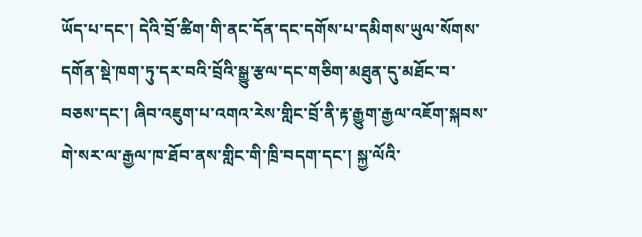ཡོད་པ་དང་། དེའི་བྲོ་ཚིག་གི་ནང་དོན་དང་དགོས་པ་དམིགས་ཡུལ་སོགས་དགོན་སྡེ་ཁག་ཏུ་དར་བའི་བྲོའི་སྒྱུ་རྩལ་དང་གཅིག་མཐུན་དུ་མཐོང་བ་བཅས་དང་། ཞིབ་འཇུག་པ་འགའ་རེས་གླིང་བྲོ་ནི་རྟ་རྒྱུག་རྒྱལ་འཇོག་སྐབས་གེ་སར་ལ་རྒྱལ་ཁ་ཐོབ་ནས་གླིང་གི་ཁྲི་བདག་དང་། སྐྱ་ལོའི་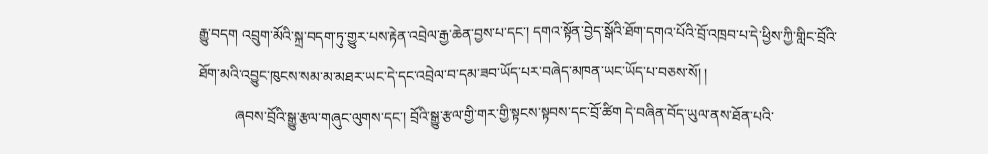རྒྱུ་བདག འབྲུག་མོའི་སྐྲ་བདག་ཏུ་གྱུར་པས་རྟེན་འབྲེལ་རྒྱ་ཆེན་བྱས་པ་དང་། དགའ་སྟོན་བྱེད་སྒོའི་ཐོག་དགའ་པོའི་བྲོ་འཁྲབ་པ་དེ་ཕྱིས་ཀྱི་གླིང་བྲོའི་ཐོག་མའི་འབྱུང་ཁུངས་སམ་མ་མཐར་ཡང་དེ་དང་འབྲེལ་བ་དམ་ཟབ་ཡོད་པར་བཞེད་མཁན་ཡང་ཡོད་པ་བཅས་སོ། །
          ཞབས་བྲོའི་སྒྱུ་རྩལ་གཞུང་ལུགས་དང་། བྲོའི་སྒྱུ་རྩལ་གྱི་གར་གྱི་སྟངས་སྟབས་དང་བྲོ་ཚིག དེ་བཞིན་བོད་ཡུལ་ནས་ཐོན་པའི་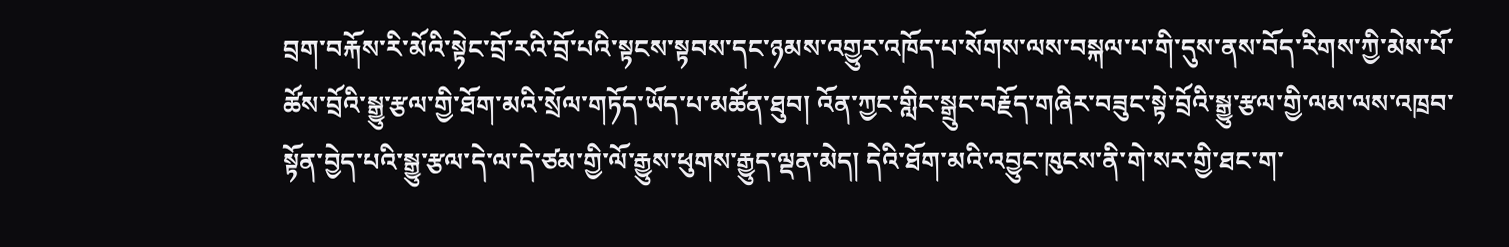བྲག་བརྐོས་རི་མོའི་སྟེང་བྲོ་རའི་བྲོ་པའི་སྟངས་སྟབས་དང་ཉམས་འགྱུར་འཁོད་པ་སོགས་ལས་བསྐལ་པ་གི་དུས་ནས་བོད་རིགས་ཀྱི་མེས་པོ་ཚོས་བྲོའི་སྒྱུ་རྩལ་གྱི་ཐོག་མའི་སྲོལ་གཏོད་ཡོད་པ་མཚོན་ཐུབ། འོན་ཀྱང་གླིང་སྒྲུང་བརྗོད་གཞིར་བཟུང་སྟེ་བྲོའི་སྒྱུ་རྩལ་གྱི་ལམ་ལས་འཁྲབ་སྟོན་བྱེད་པའི་སྒྱུ་རྩལ་དེ་ལ་དེ་ཙམ་གྱི་ལོ་རྒྱུས་ཕུགས་རྒྱུད་ལྡན་མེད། དེའི་ཐོག་མའི་འབྱུང་ཁུངས་ནི་གེ་སར་གྱི་ཐང་ག་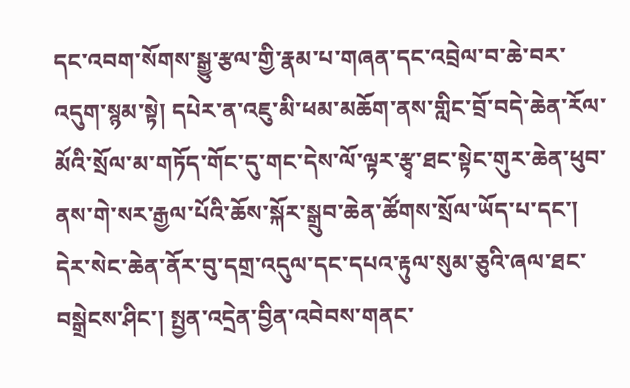དང་འབག་སོགས་སྒྱུ་རྩལ་གྱི་རྣམ་པ་གཞན་དང་འབྲེལ་བ་ཆེ་བར་འདུག་སྙམ་སྟེ། དཔེར་ན་འཇུ་མི་ཕམ་མཆོག་ནས་གླིང་བྲོ་བདེ་ཆེན་རོལ་མོའི་སྲོལ་མ་གཏོད་གོང་དུ་གང་དེས་ལོ་ལྟར་རྩྭ་ཐང་སྟེང་གུར་ཆེན་ཕུབ་ནས་གེ་སར་རྒྱལ་པོའི་ཆོས་སྐོར་སྒྲུབ་ཆེན་ཚོགས་སྲོལ་ཡོད་པ་དང་། དེར་སེང་ཆེན་ནོར་བུ་དགྲ་འདུལ་དང་དཔའ་རྟུལ་སུམ་ཅུའི་ཞལ་ཐང་བསྒྲེངས་ཤིང་། སྤྱན་འདྲེན་བྱིན་འབེབས་གནང་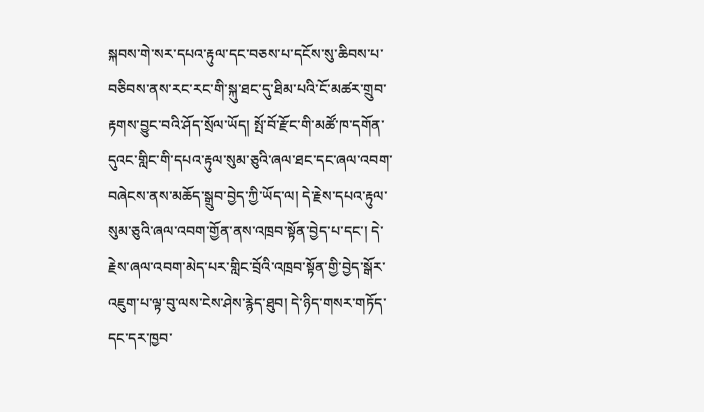སྐབས་གེ་སར་དཔའ་རྟུལ་དང་བཅས་པ་དངོས་སུ་ཆིབས་པ་བཅིབས་ནས་རང་རང་གི་སྐུ་ཐང་དུ་ཐིམ་པའི་ངོ་མཚར་གྲུབ་རྟགས་བྱུང་བའི་ཤོད་སྲོལ་ཡོད། སྤོ་བོ་རྫོང་གི་མཚོ་ཁ་དགོན་དུའང་གླིང་གི་དཔའ་རྟུལ་སུམ་ཅུའི་ཞལ་ཐང་དང་ཞལ་འབག་བཞེངས་ནས་མཆོད་སྒྲུབ་བྱེད་ཀྱི་ཡོད་ལ། དེ་རྗེས་དཔའ་རྟུལ་སུམ་ཅུའི་ཞལ་འབག་གྱོན་ནས་འཁྲབ་སྟོན་བྱེད་པ་དང་། དེ་རྗེས་ཞལ་འབག་མེད་པར་གླིང་བྲོའི་འཁྲབ་སྟོན་གྱི་བྱེད་སྒོར་འཇུག་པ་ལྟ་བུ་ལས་ངེས་ཤེས་རྙེད་ཐུབ། དེ་ཉིད་གསར་གཏོད་དང་དར་ཁྱབ་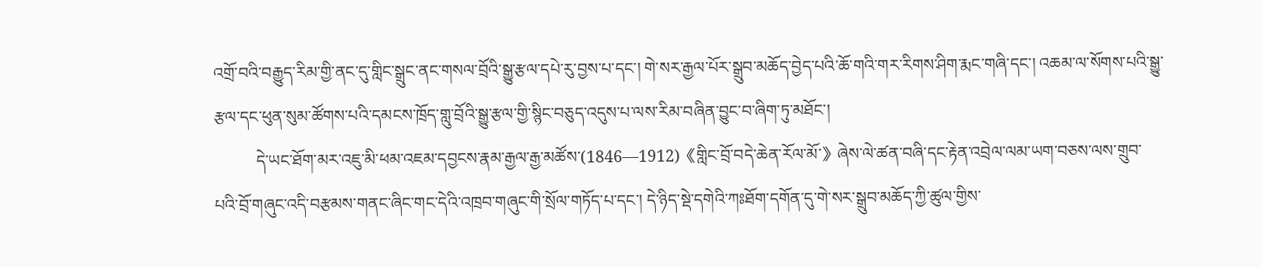འགྲོ་བའི་བརྒྱུད་རིམ་གྱི་ནང་དུ་གླིང་སྒྲུང་ནང་གསལ་བྲོའི་སྒྱུ་རྩལ་དཔེ་རུ་བྱས་པ་དང་། གེ་སར་རྒྱལ་པོར་སྒྲུབ་མཆོད་བྱེད་པའི་ཆོ་གའི་གར་རིགས་ཤིག་རྨང་གཞི་དང་། འཆམ་ལ་སོགས་པའི་སྒྱུ་རྩལ་དང་ཕུན་སུམ་ཚོགས་པའི་དམངས་ཁྲོད་གླུ་བྲོའི་སྒྱུ་རྩལ་གྱི་སྙིང་བཅུད་འདུས་པ་ལས་རིམ་བཞིན་བྱུང་བ་ཞིག་ཏུ་མཐོང་།
          དེ་ཡང་ཐོག་མར་འཇུ་མི་ཕམ་འཇམ་དབྱངས་རྣམ་རྒྱལ་རྒྱ་མཚོས་(1846—1912)《གླིང་བྲོ་བདེ་ཆེན་རོལ་མོ་》ཞེས་ལེ་ཚན་བཞི་དང་རྟེན་འབྲེལ་ལམ་ཡག་བཅས་ལས་གྲུབ་པའི་བྲོ་གཞུང་འདི་བརྩམས་གནང་ཞིང་གང་དེའི་འཁྲབ་གཞུང་གི་སྲོལ་གཏོད་པ་དང་། དེ་ཉིད་སྡེ་དགེའི་ཀཿཐོག་དགོན་དུ་གེ་སར་སྒྲུབ་མཆོད་ཀྱི་ཚུལ་གྱིས་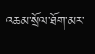འཆམ་སྲོལ་ཐོག་མར་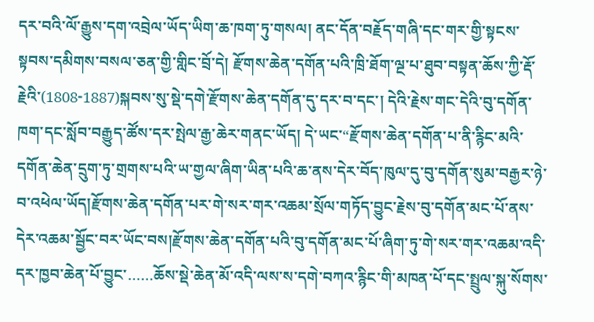དར་བའི་ལོ་རྒྱུས་དག་འབྲེལ་ཡོད་ཡིག་ཆ་ཁག་ཏུ་གསལ། ནང་དོན་བརྗོད་གཞི་དང་གར་གྱི་སྟངས་སྟབས་དམིགས་བསལ་ཅན་གྱི་གླིང་བྲོ་དེ། རྫོགས་ཆེན་དགོན་པའི་ཁྲི་ཐོག་ལྔ་པ་ཐུབ་བསྟན་ཆོས་ཀྱི་རྡོ་རྗེའི་(1808-1887)སྐབས་སུ་སྡེ་དགེ་རྫོགས་ཆེན་དགོན་དུ་དར་བ་དང་། དེའི་རྗེས་གང་དེའི་བུ་དགོན་ཁག་དང་སློབ་བརྒྱུད་ཚོས་དར་སྤེལ་རྒྱ་ཆེར་གནང་ཡོད། དེ་ཡང་“རྫོགས་ཆེན་དགོན་པ་ནི་རྙིང་མའི་དགོན་ཆེན་དྲུག་ཏུ་གྲགས་པའི་ཡ་གྱལ་ཞིག་ཡིན་པའི་ཆ་ནས་དེར་བོད་ཁུལ་དུ་བུ་དགོན་སུམ་བརྒྱར་ཉེ་བ་འཕེལ་ཡོད།རྫོགས་ཆེན་དགོན་པར་གེ་སར་གར་འཆམ་སྲོལ་གཏོད་བྱུང་རྗེས་བུ་དགོན་མང་པོ་ནས་དེར་འཆམ་སྦྱོང་བར་ཡོང་བས།རྫོགས་ཆེན་དགོན་པའི་བུ་དགོན་མང་པོ་ཞིག་ཏུ་གེ་སར་གར་འཆམ་འདི་དར་ཁྱབ་ཆེན་པོ་བྱུང་……ཆོས་སྡེ་ཆེན་མོ་འདི་ལས་ས་དགེ་བཀའ་རྙིང་གི་མཁན་པོ་དང་སྤྲུལ་སྐུ་སོགས་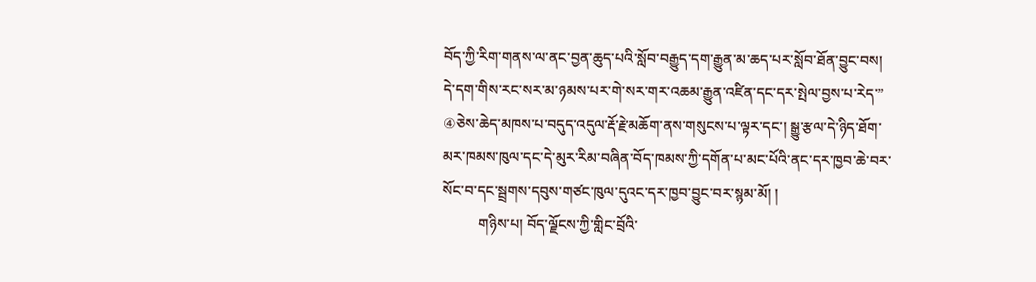བོད་ཀྱི་རིག་གནས་ལ་ནང་བྱན་ཆུད་པའི་སློབ་བརྒྱུད་དག་རྒྱུན་མ་ཆད་པར་སློབ་ཐོན་བྱུང་བས། དེ་དག་གིས་རང་སར་མ་ཉམས་པར་གེ་སར་གར་འཆམ་རྒྱུན་འཛིན་དང་དར་སྤེལ་བྱས་པ་རེད་” ④ཅེས་ཆེད་མཁས་པ་བདུད་འདུལ་རྡོ་རྗེ་མཆོག་ནས་གསུངས་པ་ལྟར་དང་། སྒྱུ་རྩལ་དེ་ཉིད་ཐོག་མར་ཁམས་ཁུལ་དང་དེ་མུར་རིམ་བཞིན་བོད་ཁམས་ཀྱི་དགོན་པ་མང་པོའི་ནང་དར་ཁྱབ་ཆེ་བར་སོང་བ་དང་སྦྲགས་དབུས་གཙང་ཁུལ་དུའང་དར་ཁྱབ་བྱུང་བར་སྙམ་མོ། །
          གཉིས་པ། བོད་ལྗོངས་ཀྱི་གླིང་བྲོའི་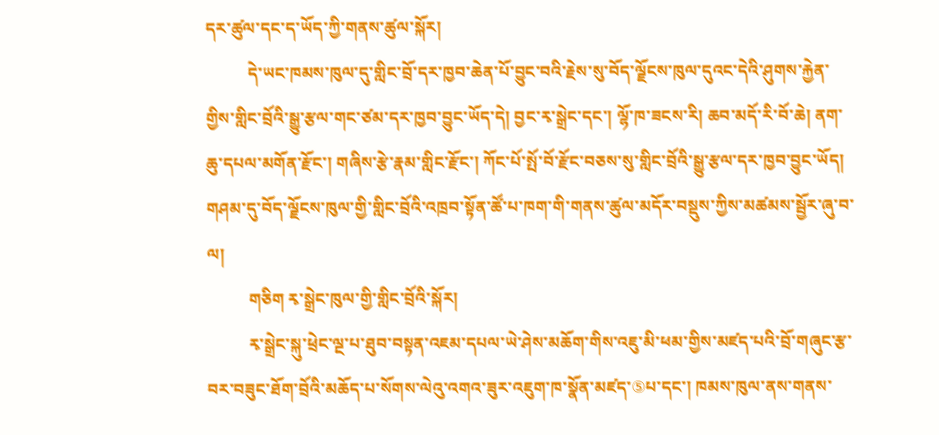དར་ཚུལ་དང་ད་ཡོད་ཀྱི་གནས་ཚུལ་སྐོར།
          དེ་ཡང་ཁམས་ཁུལ་དུ་གླིང་བྲོ་དར་ཁྱབ་ཆེན་པོ་བྱུང་བའི་རྗེས་སུ་བོད་ལྗོངས་ཁུལ་དུའང་དེའི་ཤུགས་རྐྱེན་གྱིས་གླིང་བྲོའི་སྒྱུ་རྩལ་གང་ཙམ་དར་ཁྱབ་བྱུང་ཡོད་དེ། བྱང་རྭ་སྒྲེང་དང་། ལྷོ་ཁ་ཟངས་རི། ཆབ་མདོ་རི་བོ་ཆེ། ནག་ཆུ་དཔལ་མགོན་རྫོང་། གཞིས་རྩེ་རྣམ་གླིང་རྫོང་། ཀོང་པོ་སྤོ་བོ་རྫོང་བཅས་སུ་གླིང་བྲོའི་སྒྱུ་རྩལ་དར་ཁྱབ་བྱུང་ཡོད། གཤམ་དུ་བོད་ལྗོངས་ཁུལ་གྱི་གླིང་བྲོའི་འཁྲབ་སྟོན་ཚོ་པ་ཁག་གི་གནས་ཚུལ་མདོར་བསྡུས་ཀྱིས་མཚམས་སྦྱོར་ཞུ་བ་ལ།
          གཅིག རྭ་སྒྲེང་ཁུལ་གྱི་གླིང་བྲོའི་སྐོར།
          རྭ་སྒྲེང་སྐུ་ཕྲེང་ལྔ་པ་ཐུབ་བསྟན་འཇམ་དཔལ་ཡེ་ཤེས་མཆོག་གིས་འཇུ་མི་ཕམ་གྱིས་མཛད་པའི་བྲོ་གཞུང་རྩ་བར་བཟུང་ཐོག་བྲོའི་མཆོད་པ་སོགས་ལེའུ་འགའ་ཟུར་འཇུག་ཁ་སྣོན་མཛད་⑤པ་དང་། ཁམས་ཁུལ་ནས་གནས་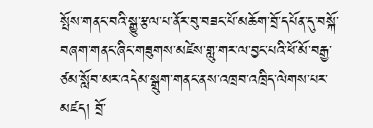སྤོས་གནང་བའི་སྒྱུ་རྩལ་པ་ནོར་བུ་བཟང་པོ་མཆོག་བྲོ་དཔོན་དུ་བསྐོ་བཞག་གནང་ཞིང་གཟུགས་མཛེས་གླུ་གར་ལ་བྱང་པའི་ཕོ་མོ་བརྒྱ་ཙམ་སློབ་མར་འདེམ་སྒྲུག་གནང་ནས་འཁྲབ་འཁྲིད་ལེགས་པར་མཛད། བྲོ་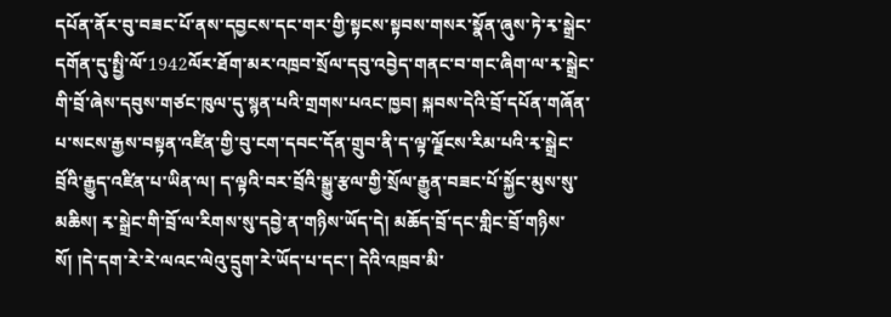དཔོན་ནོར་བུ་བཟང་པོ་ནས་དབྱངས་དང་གར་གྱི་སྟངས་སྟབས་གསར་སྣོན་ཞུས་ཏེ་རྭ་སྒྲེང་དགོན་དུ་སྤྱི་ལོ་1942ལོར་ཐོག་མར་འཁྲབ་སྲོལ་དབུ་འབྱེད་གནང་བ་གང་ཞིག་ལ་རྭ་སྒྲེང་གི་བྲོ་ཞེས་དབུས་གཙང་ཁུལ་དུ་སྙན་པའི་གྲགས་པའང་ཁྱབ། སྐབས་དེའི་བྲོ་དཔོན་གཞོན་པ་སངས་རྒྱས་བསྟན་འཛིན་གྱི་བུ་ངག་དབང་དོན་གྲུབ་ནི་ད་ལྟ་ལྗོངས་རིམ་པའི་རྭ་སྒྲེང་བྲོའི་རྒྱུད་འཛིན་པ་ཡིན་ལ། ད་ལྟའི་བར་བྲོའི་སྒྱུ་རྩལ་གྱི་སྲོལ་རྒྱུན་བཟང་པོ་སྐྱོང་མུས་སུ་མཆིས། རྭ་སྒྲེང་གི་བྲོ་ལ་རིགས་སུ་དབྱེ་ན་གཉིས་ཡོད་དེ། མཆོད་བྲོ་དང་གླིང་བྲོ་གཉིས་སོ། །དེ་དག་རེ་རེ་ལའང་ལེའུ་དྲུག་རེ་ཡོད་པ་དང་། དེའི་འཁྲབ་མི་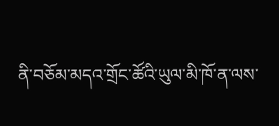ནི་བཅོམ་མདའ་གྲོང་ཚོའི་ཡུལ་མི་ཁོ་ན་ལས་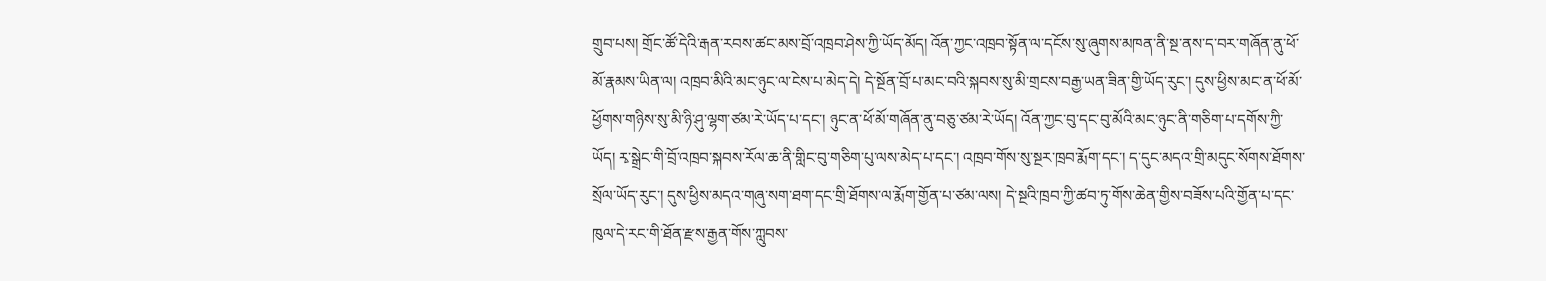གྲུབ་པས། གྲོང་ཚོ་དེའི་རྒན་རབས་ཚང་མས་བྲོ་འཁྲབ་ཤེས་ཀྱི་ཡོད་མོད། འོན་ཀྱང་འཁྲབ་སྟོན་ལ་དངོས་སུ་ཞུགས་མཁན་ནི་སྔ་ནས་ད་བར་གཞོན་ནུ་ཕོ་མོ་རྣམས་ཡིན་ལ། འཁྲབ་མིའི་མང་ཉུང་ལ་ངེས་པ་མེད་དེ། དེ་སྔོན་བྲོ་པ་མང་བའི་སྐབས་སུ་མི་གྲངས་བརྒྱ་ཡན་ཟིན་གྱི་ཡོད་རུང་། དུས་ཕྱིས་མང་ན་ཕོ་མོ་ཕྱོགས་གཉིས་སུ་མི་ཉི་ཤུ་ལྷག་ཙམ་རེ་ཡོད་པ་དང་། ཉུང་ན་ཕོ་མོ་གཞོན་ནུ་བཅུ་ཙམ་རེ་ཡོད། འོན་ཀྱང་བུ་དང་བུ་མོའི་མང་ཉུང་ནི་གཅིག་པ་དགོས་ཀྱི་ཡོད། རྭ་སྒྲེང་གི་བྲོ་འཁྲབ་སྐབས་རོལ་ཆ་ནི་གླིང་བུ་གཅིག་པུ་ལས་མེད་པ་དང་། འཁྲབ་གོས་སུ་སྔར་ཁྲབ་རྨོག་དང་། ད་དུང་མདའ་གྲི་མདུང་སོགས་ཐོགས་སྲོལ་ཡོད་རུང་། དུས་ཕྱིས་མདའ་གཞུ་སག་ཐག་དང་གྲི་ཐོགས་ལ་རྨོག་གྱོན་པ་ཙམ་ལས། དེ་སྔའི་ཁྲབ་ཀྱི་ཚབ་ཏུ་གོས་ཆེན་གྱིས་བཟོས་པའི་གྱོན་པ་དང་ཁུལ་དེ་རང་གི་ཐོན་རྫས་རྒྱན་གོས་ཀླུབས་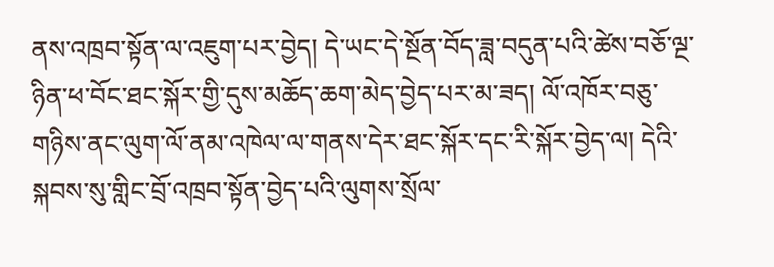ནས་འཁྲབ་སྟོན་ལ་འཇུག་པར་བྱེད། དེ་ཡང་དེ་སྔོན་བོད་ཟླ་བདུན་པའི་ཚེས་བཅོ་ལྔ་ཉིན་ཕ་བོང་ཐང་སྐོར་གྱི་དུས་མཆོད་ཆག་མེད་བྱེད་པར་མ་ཟད། ལོ་འཁོར་བཅུ་གཉིས་ནང་ལུག་ལོ་ནམ་འཁེལ་ལ་གནས་དེར་ཐང་སྐོར་དང་རི་སྐོར་བྱེད་ལ། དེའི་སྐབས་སུ་གླིང་བྲོ་འཁྲབ་སྟོན་བྱེད་པའི་ལུགས་སྲོལ་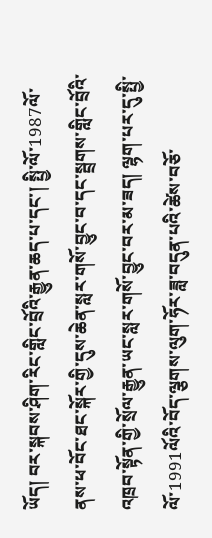ཡོད། བར་སྐབས་ཤིག་རིང་གླིང་བྲོའི་རྒྱུན་ཆད་པ་དང་། སྤྱི་ལོ་1987ལོ་ནས་ཕ་བོང་ཐང་སྐོར་གྱི་དུས་ཆེན་སླར་གསོ་བྱུང་བ་དང་སྦྲགས་གླིང་བྲོའི་འཁྲབ་སྟོན་གྱི་སྲོལ་རྒྱུན་ཡང་སླར་གསོ་བྱུང་བར་མ་ཟད། ལྷག་པར་དུ་སྤྱི་ལོ་1991ལོའི་བོད་ལྕགས་ལུག་ཧོར་ཟླ་བདུན་པའི་ཚེས་བཅོ་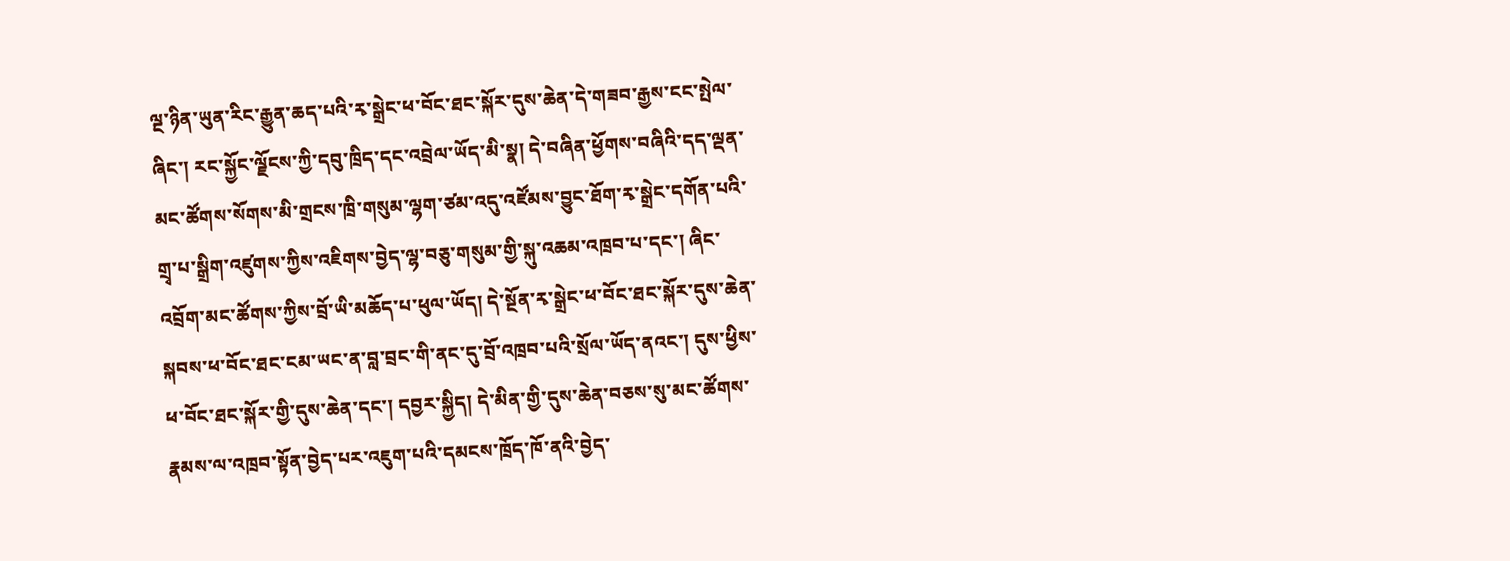ལྔ་ཉིན་ཡུན་རིང་རྒྱུན་ཆད་པའི་རྭ་སྒྲེང་ཕ་བོང་ཐང་སྐོར་དུས་ཆེན་དེ་གཟབ་རྒྱས་ངང་སྤེལ་ཞིང་། རང་སྐྱོང་ལྗོངས་ཀྱི་དབུ་ཁྲིད་དང་འབྲེལ་ཡོད་མི་སྣ། དེ་བཞིན་ཕྱོགས་བཞིའི་དད་ལྡན་མང་ཚོགས་སོགས་མི་གྲངས་ཁྲི་གསུམ་ལྷག་ཙམ་འདུ་འཛོམས་བྱུང་ཐོག་རྭ་སྒྲེང་དགོན་པའི་གྲྭ་པ་སྒྲིག་འཛུགས་ཀྱིས་འཇིགས་བྱེད་ལྷ་བཅུ་གསུམ་གྱི་སྐུ་འཆམ་འཁྲབ་པ་དང་། ཞིང་འབྲོག་མང་ཚོགས་ཀྱིས་བྲོ་ཡི་མཆོད་པ་ཕུལ་ཡོད། དེ་སྔོན་རྭ་སྒྲེང་ཕ་བོང་ཐང་སྐོར་དུས་ཆེན་སྐབས་ཕ་བོང་ཐང་ངམ་ཡང་ན་བླ་བྲང་གི་ནང་དུ་བྲོ་འཁྲབ་པའི་སྲོལ་ཡོད་ནའང་། དུས་ཕྱིས་ཕ་བོང་ཐང་སྐོར་གྱི་དུས་ཆེན་དང་། དབྱར་སྐྱིད། དེ་མིན་གྱི་དུས་ཆེན་བཅས་སུ་མང་ཚོགས་རྣམས་ལ་འཁྲབ་སྟོན་བྱེད་པར་འཇུག་པའི་དམངས་ཁྲོད་ཁོ་ནའི་བྱེད་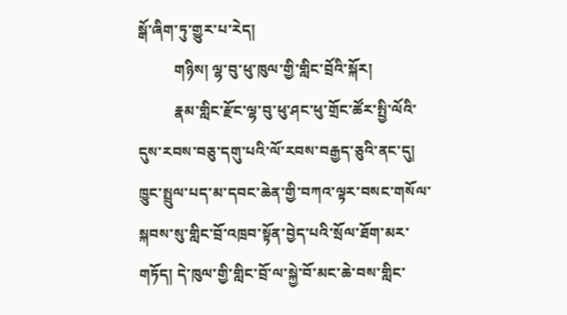སྒོ་ཞིག་ཏུ་གྱུར་པ་རེད།
          གཉིས། ལྷ་བུ་ཕུ་ཁུལ་གྱི་གླིང་བྲོའི་སྐོར།
          རྣམ་གླིང་རྫོང་ལྷ་བུ་ཕུ་ཤང་ཕུ་གྲོང་ཚོར་སྤྱི་ལོའི་དུས་རབས་བཅུ་དགུ་པའི་ལོ་རབས་བརྒྱད་ཅུའི་ནང་དུ། ཁྱུང་སྤྲུལ་པད་མ་དབང་ཆེན་གྱི་བཀའ་ལྟར་བསང་གསོལ་སྐབས་སུ་གླིང་བྲོ་འཁྲབ་སྟོན་བྱེད་པའི་སྲོལ་ཐོག་མར་གཏོད། དེ་ཁུལ་གྱི་གླིང་བྲོ་ལ་སྐྱེ་བོ་མང་ཆེ་བས་གླིང་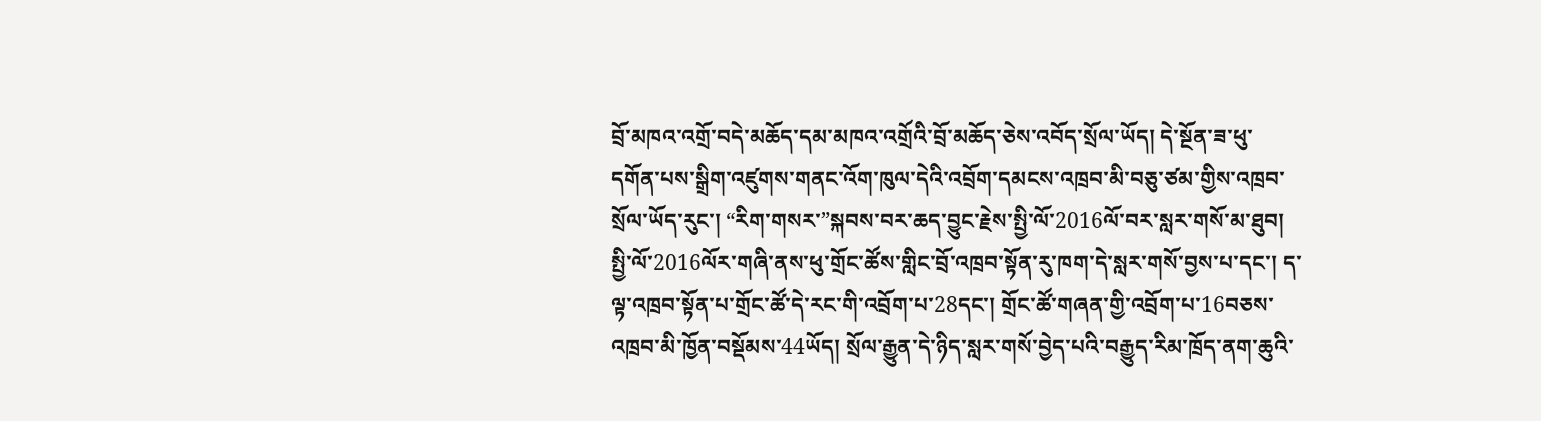བྲོ་མཁའ་འགྲོ་བདེ་མཆོད་དམ་མཁའ་འགྲོའི་བྲོ་མཆོད་ཅེས་འབོད་སྲོལ་ཡོད། དེ་སྔོན་ཟ་ཕུ་དགོན་པས་སྒྲིག་འཛུགས་གནང་འོག་ཁུལ་དེའི་འབྲོག་དམངས་འཁྲབ་མི་བཅུ་ཙམ་གྱིས་འཁྲབ་སྲོལ་ཡོད་རུང་། “རིག་གསར་”སྐབས་བར་ཆད་བྱུང་རྗེས་སྤྱི་ལོ་2016ལོ་བར་སླར་གསོ་མ་ཐུབ། སྤྱི་ལོ་2016ལོར་གཞི་ནས་ཕུ་གྲོང་ཚོས་གླིང་བྲོ་འཁྲབ་སྟོན་རུ་ཁག་དེ་སླར་གསོ་བྱས་པ་དང་། ད་ལྟ་འཁྲབ་སྟོན་པ་གྲོང་ཚོ་དེ་རང་གི་འབྲོག་པ་28དང་། གྲོང་ཚོ་གཞན་གྱི་འབྲོག་པ་16བཅས་འཁྲབ་མི་ཁྱོན་བསྡོམས་44ཡོད། སྲོལ་རྒྱུན་དེ་ཉིད་སླར་གསོ་བྱེད་པའི་བརྒྱུད་རིམ་ཁྲོད་ནག་ཆུའི་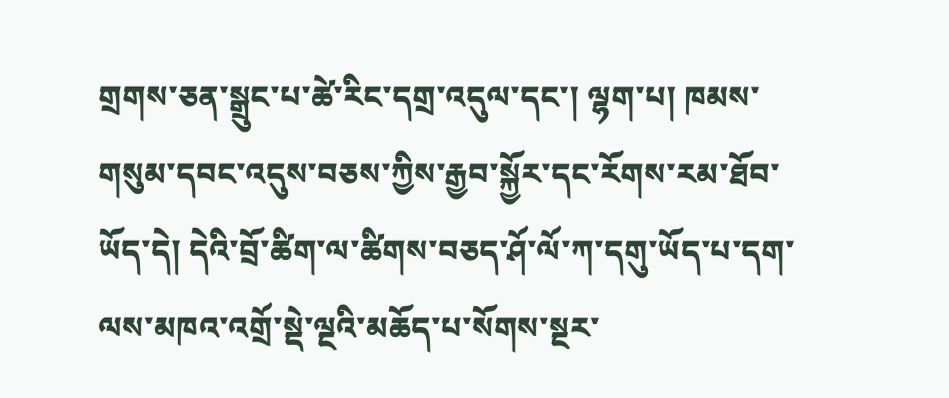གྲགས་ཅན་སྒྲུང་པ་ཚེ་རིང་དགྲ་འདུལ་དང་། ལྷག་པ། ཁམས་གསུམ་དབང་འདུས་བཅས་ཀྱིས་རྒྱབ་སྐྱོར་དང་རོགས་རམ་ཐོབ་ཡོད་དེ། དེའི་བྲོ་ཚིག་ལ་ཚིགས་བཅད་ཤོ་ལོ་ཀ་དགུ་ཡོད་པ་དག་ལས་མཁའ་འགྲོ་སྡེ་ལྔའི་མཆོད་པ་སོགས་སྔར་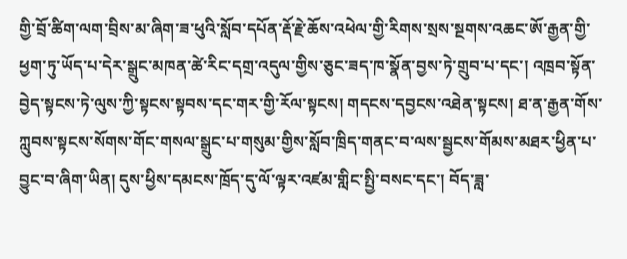གྱི་བྲོ་ཚིག་ལག་བྲིས་མ་ཞིག་ཟ་ཕུའི་སློབ་དཔོན་རྡོ་རྗེ་ཆོས་འཕེལ་གྱི་རིགས་སྲས་སྔགས་འཆང་ཨོ་རྒྱན་གྱི་ཕྱག་ཏུ་ཡོད་པ་དེར་སྒྲུང་མཁན་ཚེ་རིང་དགྲ་འདུལ་གྱིས་ཅུང་ཟད་ཁ་སྣོན་བྱས་ཏེ་གྲུབ་པ་དང་། འཁྲབ་སྟོན་བྱེད་སྟངས་ཏེ་ལུས་ཀྱི་སྟངས་སྟབས་དང་གར་གྱི་རོལ་སྟངས། གདངས་དབྱངས་འཐེན་སྟངས། ཐ་ན་རྒྱན་གོས་ཀླུབས་སྟངས་སོགས་གོང་གསལ་སྒྲུང་པ་གསུམ་གྱིས་སློབ་ཁྲིད་གནང་བ་ལས་སྦྱངས་གོམས་མཐར་ཕྱིན་པ་བྱུང་བ་ཞིག་ཡིན། དུས་ཕྱིས་དམངས་ཁྲོད་དུ་ལོ་ལྟར་འཛམ་གླིང་སྤྱི་བསང་དང་། བོད་ཟླ་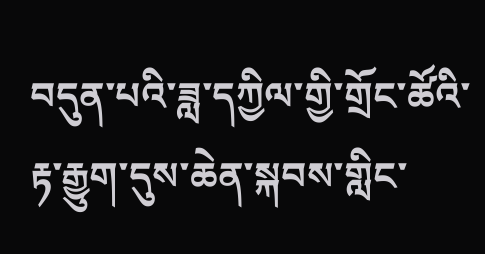བདུན་པའི་ཟླ་དཀྱིལ་གྱི་གྲོང་ཚོའི་རྟ་རྒྱུག་དུས་ཆེན་སྐབས་གླིང་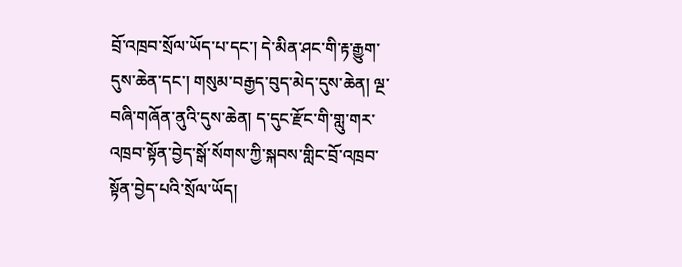བྲོ་འཁྲབ་སྲོལ་ཡོད་པ་དང་། དེ་མིན་ཤང་གི་རྟ་རྒྱུག་དུས་ཆེན་དང་། གསུམ་བརྒྱད་བུད་མེད་དུས་ཆེན། ལྔ་བཞི་གཞོན་ནུའི་དུས་ཆེན། ད་དུང་རྫོང་གི་གླུ་གར་འཁྲབ་སྟོན་བྱེད་སྒོ་སོགས་ཀྱི་སྐབས་གླིང་བྲོ་འཁྲབ་སྟོན་བྱེད་པའི་སྲོལ་ཡོད།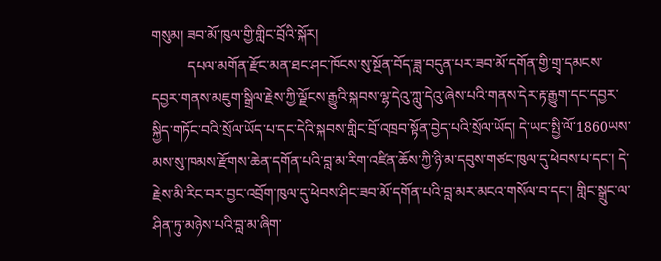གསུམ། ཟབ་མོ་ཁུལ་གྱི་གླིང་བྲོའི་སྐོར།
          དཔལ་མགོན་རྫོང་མན་ཐང་ཤང་ཁོངས་སུ་སྔོན་བོད་ཟླ་བདུན་པར་ཟབ་མོ་དགོན་གྱི་གྲྭ་དམངས་དབྱར་གནས་མཇུག་སྒྲིལ་རྗེས་ཀྱི་ལྗོངས་རྒྱུའི་སྐབས་ལྷ་དེའུ་ཀླུ་དེའུ་ཞེས་པའི་གནས་དེར་རྟ་རྒྱུག་དང་དབྱར་སྐྱིད་གཏོང་བའི་སྲོལ་ཡོད་པ་དང་དེའི་སྐབས་གླིང་བྲོ་འཁྲབ་སྟོན་བྱེད་པའི་སྲོལ་ཡོད། དེ་ཡང་སྤྱི་ལོ་1860ཡས་མས་སུ་ཁམས་རྫོགས་ཆེན་དགོན་པའི་བླ་མ་རིག་འཛིན་ཆོས་ཀྱི་ཉི་མ་དབུས་གཙང་ཁུལ་དུ་ཕེབས་པ་དང་། དེ་རྗེས་མི་རིང་བར་བྱང་འབྲོག་ཁུལ་དུ་ཕེབས་ཤིང་ཟབ་མོ་དགོན་པའི་བླ་མར་མངའ་གསོལ་བ་དང་། གླིང་སྒྲུང་ལ་ཤིན་ཏུ་མཉེས་པའི་བླ་མ་ཞིག་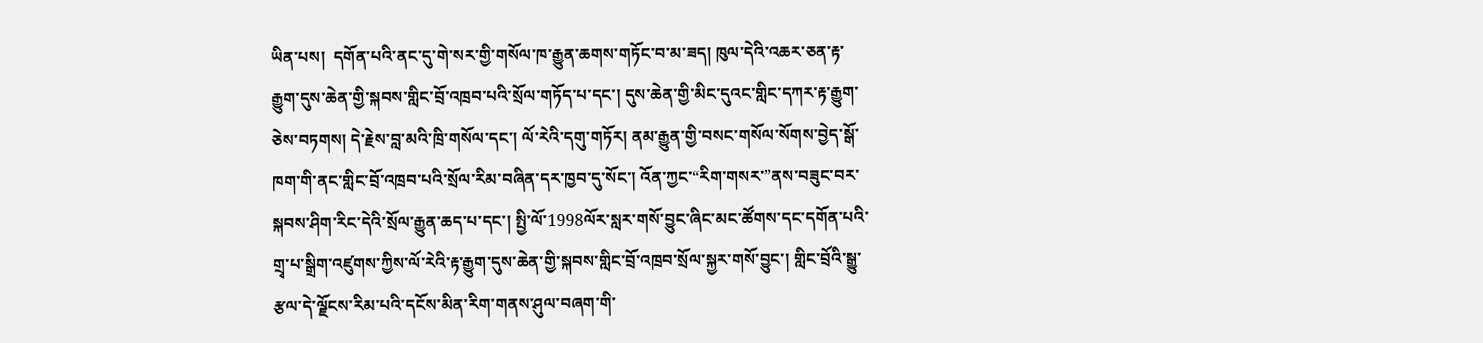ཡིན་པས།  དགོན་པའི་ནང་དུ་གེ་སར་གྱི་གསོལ་ཁ་རྒྱུན་ཆགས་གཏོང་བ་མ་ཟད། ཁུལ་དེའི་འཆར་ཅན་རྟ་རྒྱུག་དུས་ཆེན་གྱི་སྐབས་གླིང་བྲོ་འཁྲབ་པའི་སྲོལ་གཏོད་པ་དང་། དུས་ཆེན་གྱི་མིང་དུའང་གླིང་དཀར་རྟ་རྒྱུག་ཅེས་བཏགས། དེ་རྗེས་བླ་མའི་ཁྲི་གསོལ་དང་། ལོ་རེའི་དགུ་གཏོར། ནམ་རྒྱུན་གྱི་བསང་གསོལ་སོགས་བྱེད་སྒོ་ཁག་གི་ནང་གླིང་བྲོ་འཁྲབ་པའི་སྲོལ་རིམ་བཞིན་དར་ཁྱབ་དུ་སོང་། འོན་ཀྱང་“རིག་གསར་”ནས་བཟུང་བར་སྐབས་ཤིག་རིང་དེའི་སྲོལ་རྒྱུན་ཆད་པ་དང་། སྤྱི་ལོ་1998ལོར་སླར་གསོ་བྱུང་ཞིང་མང་ཚོགས་དང་དགོན་པའི་གྲྭ་པ་སྒྲིག་འཛུགས་ཀྱིས་ལོ་རེའི་རྟ་རྒྱུག་དུས་ཆེན་གྱི་སྐབས་གླིང་བྲོ་འཁྲབ་སྲོལ་སྐྱར་གསོ་བྱུང་། གླིང་བྲོའི་སྒྱུ་རྩལ་དེ་ལྗོངས་རིམ་པའི་དངོས་མིན་རིག་གནས་ཤུལ་བཞག་གི་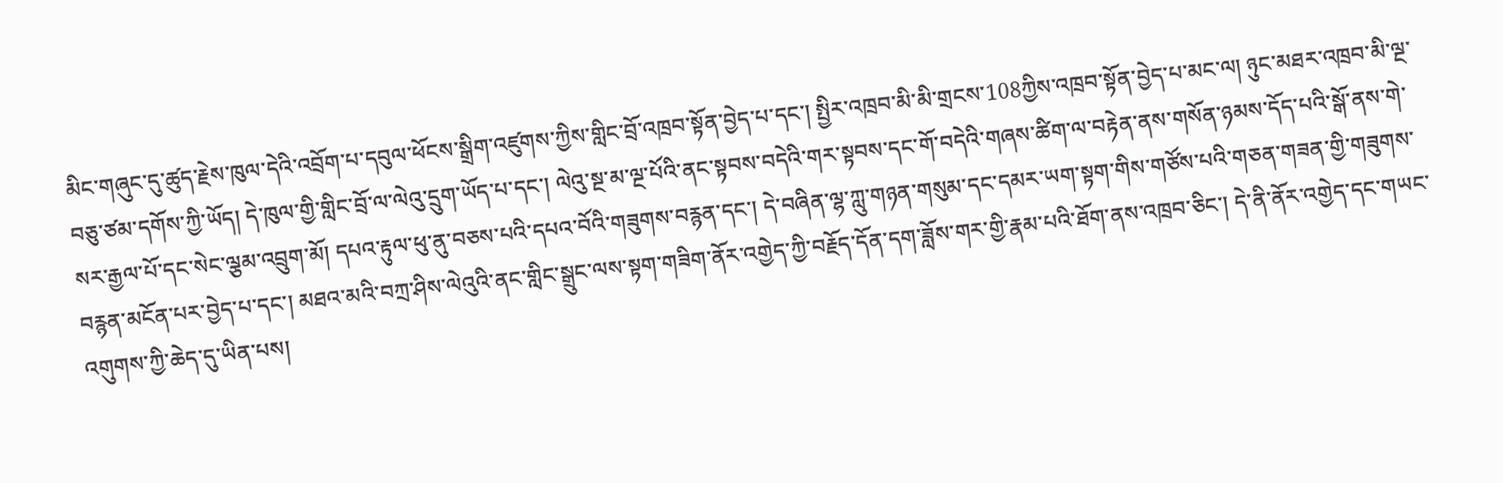མིང་གཞུང་དུ་ཚུད་རྗེས་ཁུལ་དེའི་འབྲོག་པ་དབུལ་ཕོངས་སྒྲིག་འཛུགས་ཀྱིས་གླིང་བྲོ་འཁྲབ་སྟོན་བྱེད་པ་དང་། སྤྱིར་འཁྲབ་མི་མི་གྲངས་108ཀྱིས་འཁྲབ་སྟོན་བྱེད་པ་མང་ལ། ཉུང་མཐར་འཁྲབ་མི་ལྔ་བཅུ་ཙམ་དགོས་ཀྱི་ཡོད། དེ་ཁུལ་གྱི་གླིང་བྲོ་ལ་ལེའུ་དྲུག་ཡོད་པ་དང་། ལེའུ་སྔ་མ་ལྔ་པོའི་ནང་སྟབས་བདེའི་གར་སྟབས་དང་གོ་བདེའི་གཞས་ཚིག་ལ་བརྟེན་ནས་གསོན་ཉམས་དོད་པའི་སྒོ་ནས་གེ་སར་རྒྱལ་པོ་དང་སེང་ལྕམ་འབྲུག་མོ། དཔའ་རྟུལ་ཕུ་ནུ་བཅས་པའི་དཔའ་བོའི་གཟུགས་བརྙན་དང་། དེ་བཞིན་ལྷ་ཀླུ་གཉན་གསུམ་དང་དམར་ཡག་སྟག་གིས་གཙོས་པའི་གཅན་གཟན་གྱི་གཟུགས་བརྙན་མངོན་པར་བྱེད་པ་དང་། མཐའ་མའི་བཀྲ་ཤིས་ལེའུའི་ནང་གླིང་སྒྲུང་ལས་སྟག་གཟིག་ནོར་འགྱེད་ཀྱི་བརྗོད་དོན་དག་ཟློས་གར་གྱི་རྣམ་པའི་ཐོག་ནས་འཁྲབ་ཅིང་། དེ་ནི་ནོར་འགྱེད་དང་གཡང་འགུགས་ཀྱི་ཆེད་དུ་ཡིན་པས།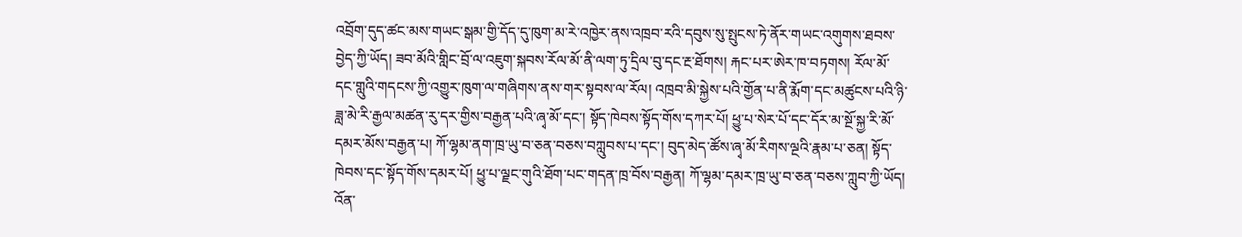འབྲོག་དུད་ཚང་མས་གཡང་སྒམ་གྱི་དོད་དུ་ཁུག་མ་རེ་འཁྱེར་ནས་འཁྲབ་རའི་དབུས་སུ་སྤུངས་ཏེ་ནོར་གཡང་འགུགས་ཐབས་བྱེད་ཀྱི་ཡོད། ཟབ་མོའི་གླིང་བྲོ་ལ་འཇུག་སྐབས་རོལ་མོ་ནི་ལག་ཏུ་དྲིལ་བུ་དང་རྔ་ཐོགས། རྐང་པར་ཨེར་ཁ་བཏགས། རོལ་མོ་དང་གླུའི་གདངས་ཀྱི་འགྱུར་ཁུག་ལ་གཞིགས་ནས་གར་སྟབས་ལ་རོལ། འཁྲབ་མི་སྐྱེས་པའི་གྱོན་པ་ནི་རྨོག་དང་མཚུངས་པའི་ཉི་ཟླ་མེ་རི་རྒྱལ་མཚན་རུ་དར་གྱིས་བརྒྱན་པའི་ཞྭ་མོ་དང་། སྟོད་ཁེབས་སྟོད་གོས་དཀར་པོ། ཕྱུ་པ་སེར་པོ་དང་དོར་མ་སྔོ་སྐྱ་རི་མོ་དམར་མོས་བརྒྱན་པ། ཀོ་ལྷམ་ནག་ཁྲ་ཡུ་བ་ཅན་བཅས་བཀླུབས་པ་དང་། བུད་མེད་ཚོས་ཞྭ་མོ་རིགས་ལྔའི་རྣམ་པ་ཅན། སྟོད་ཁེབས་དང་སྟོད་གོས་དམར་པོ། ཕྱུ་པ་ལྗང་གུའི་ཐོག་པང་གདན་ཁྲ་བོས་བརྒྱན། ཀོ་ལྷམ་དམར་ཁྲ་ཡུ་བ་ཅན་བཅས་ཀླུབ་ཀྱི་ཡོད། འོན་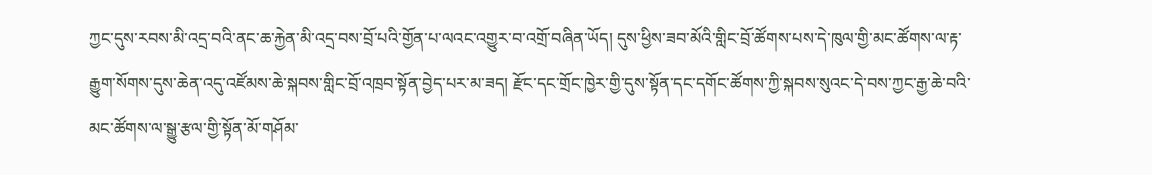ཀྱང་དུས་རབས་མི་འདྲ་བའི་ནང་ཆ་རྐྱེན་མི་འདྲ་བས་བྲོ་པའི་གྱོན་པ་ལའང་འགྱུར་བ་འགྲོ་བཞིན་ཡོད། དུས་ཕྱིས་ཟབ་མོའི་གླིང་བྲོ་ཚོགས་པས་དེ་ཁུལ་གྱི་མང་ཚོགས་ལ་རྟ་རྒྱུག་སོགས་དུས་ཆེན་འདུ་འཛོམས་ཆེ་སྐབས་གླིང་བྲོ་འཁྲབ་སྟོན་བྱེད་པར་མ་ཟད། རྫོང་དང་གྲོང་ཁྱེར་གྱི་དུས་སྟོན་དང་དགོང་ཚོགས་ཀྱི་སྐབས་སུའང་དེ་བས་ཀྱང་རྒྱ་ཆེ་བའི་མང་ཚོགས་ལ་སྒྱུ་རྩལ་གྱི་སྟོན་མོ་གཤོམ་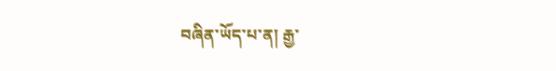བཞིན་ཡོད་པ་ན། རྒྱ་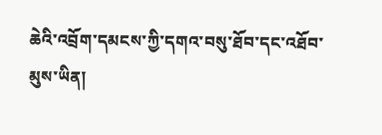ཆེའི་འབྲོག་དམངས་ཀྱི་དགའ་བསུ་ཐོབ་དང་འཐོབ་མུས་ཡིན།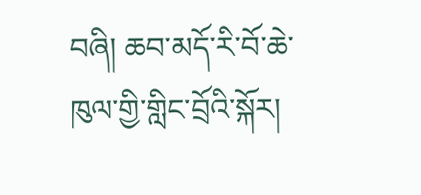བཞི། ཆབ་མདོ་རི་བོ་ཆེ་ཁུལ་གྱི་གླིང་བྲོའི་སྐོར།